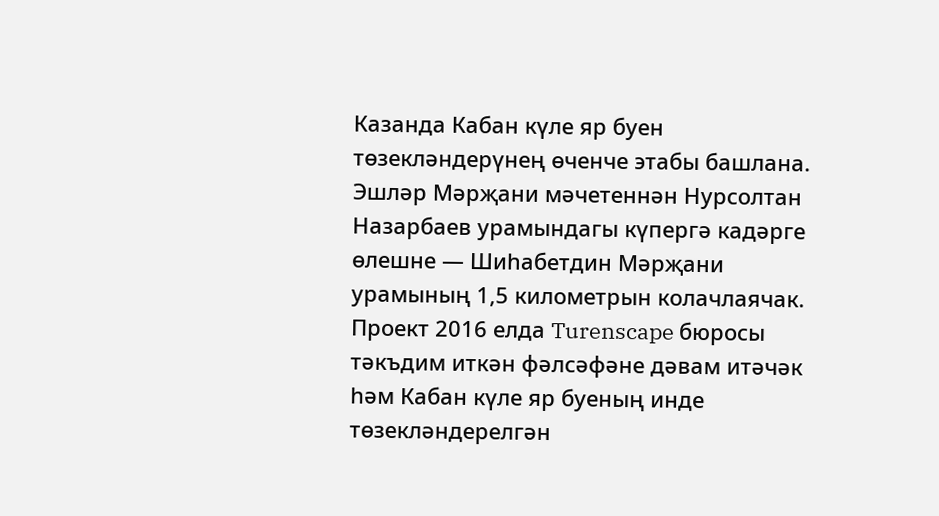Казанда Кабан күле яр буен төзекләндерүнең өченче этабы башлана. Эшләр Мәрҗани мәчетеннән Нурсолтан Назарбаев урамындагы күпергә кадәрге өлешне — Шиһабетдин Мәрҗани урамының 1,5 километрын колачлаячак.
Проект 2016 елда Turenscape бюросы тәкъдим иткән фәлсәфәне дәвам итәчәк һәм Кабан күле яр буеның инде төзекләндерелгән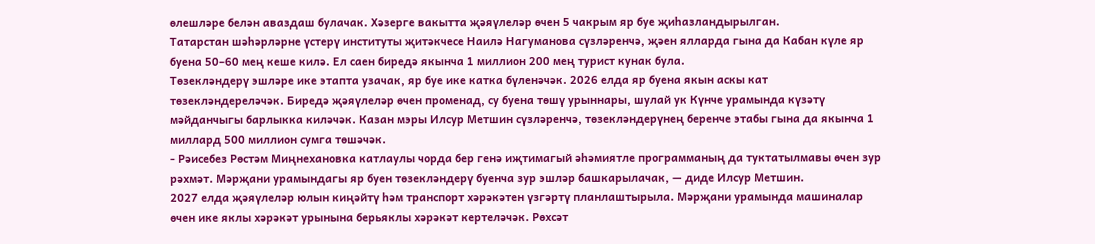өлешләре белән аваздаш булачак. Хәзерге вакытта җәяүлеләр өчен 5 чакрым яр буе җиһазландырылган.
Татарстан шәһәрләрне үстерү институты җитәкчесе Наилә Нагуманова сүзләренчә, җәен ялларда гына да Кабан күле яр буена 50–60 мең кеше килә. Ел саен биредә якынча 1 миллион 200 мең турист кунак була.
Төзекләндерү эшләре ике этапта узачак, яр буе ике катка бүленәчәк. 2026 елда яр буена якын аскы кат төзекләндереләчәк. Биредә җәяүлеләр өчен променад, су буена төшү урыннары, шулай ук Күнче урамында күзәтү мәйданчыгы барлыкка киләчәк. Казан мэры Илсур Метшин сүзләренчә, төзекләндерүнең беренче этабы гына да якынча 1 миллард 500 миллион сумга төшәчәк.
- Рәисебез Рөстәм Миңнехановка катлаулы чорда бер генә иҗтимагый әһәмиятле программаның да туктатылмавы өчен зур рәхмәт. Мәрҗани урамындагы яр буен төзекләндерү буенча зур эшләр башкарылачак, — диде Илсур Метшин.
2027 елда җәяүлеләр юлын киңәйтү һәм транспорт хәрәкәтен үзгәртү планлаштырыла. Мәрҗани урамында машиналар өчен ике яклы хәрәкәт урынына берьяклы хәрәкәт кертеләчәк. Рөхсәт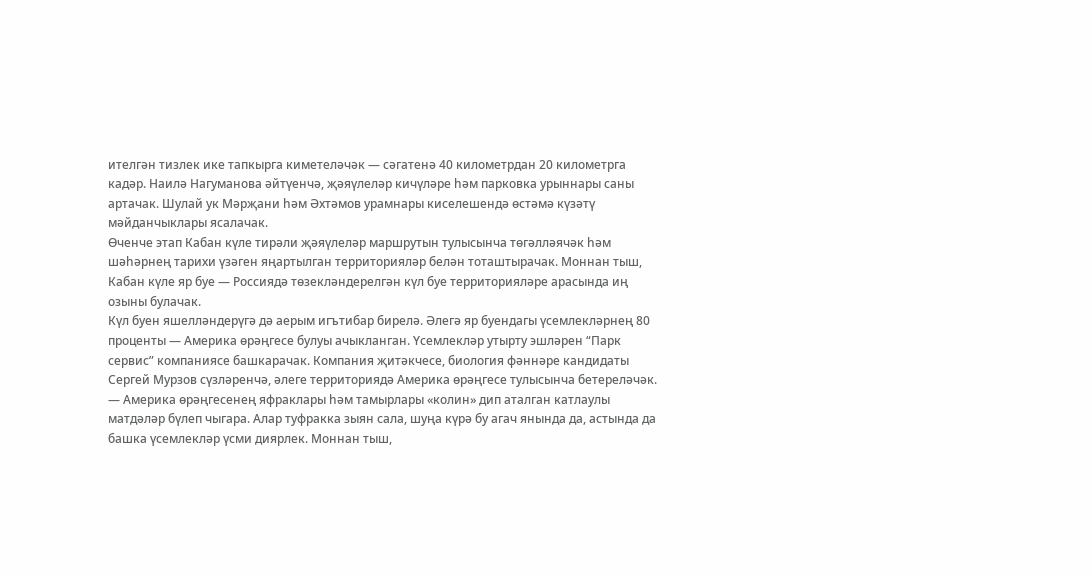ителгән тизлек ике тапкырга киметеләчәк — сәгатенә 40 километрдан 20 километрга кадәр. Наилә Нагуманова әйтүенчә, җәяүлеләр кичүләре һәм парковка урыннары саны артачак. Шулай ук Мәрҗани һәм Әхтәмов урамнары киселешендә өстәмә күзәтү мәйданчыклары ясалачак.
Өченче этап Кабан күле тирәли җәяүлеләр маршрутын тулысынча төгәлләячәк һәм шәһәрнең тарихи үзәген яңартылган территорияләр белән тоташтырачак. Моннан тыш, Кабан күле яр буе — Россиядә төзекләндерелгән күл буе территорияләре арасында иң озыны булачак.
Күл буен яшелләндерүгә дә аерым игътибар бирелә. Әлегә яр буендагы үсемлекләрнең 80 проценты — Америка өрәңгесе булуы ачыкланган. Үсемлекләр утырту эшләрен “Парк сервис” компаниясе башкарачак. Компания җитәкчесе, биология фәннәре кандидаты Сергей Мурзов сүзләренчә, әлеге территориядә Америка өрәңгесе тулысынча бетереләчәк.
— Америка өрәңгесенең яфраклары һәм тамырлары «колин» дип аталган катлаулы матдәләр бүлеп чыгара. Алар туфракка зыян сала, шуңа күрә бу агач янында да, астында да башка үсемлекләр үсми диярлек. Моннан тыш,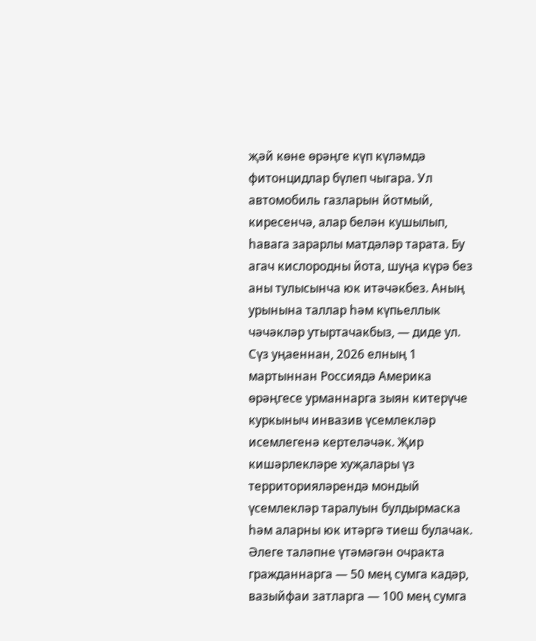җәй көне өрәңге күп күләмдә фитонцидлар бүлеп чыгара. Ул автомобиль газларын йотмый, киресенчә, алар белән кушылып, һавага зарарлы матдәләр тарата. Бу агач кислородны йота, шуңа күрә без аны тулысынча юк итәчәкбез. Аның урынына таллар һәм күпьеллык чәчәкләр утыртачакбыз, — диде ул.
Сүз уңаеннан, 2026 елның 1 мартыннан Россиядә Америка өрәңгесе урманнарга зыян китерүче куркыныч инвазив үсемлекләр исемлегенә кертеләчәк. Җир кишәрлекләре хуҗалары үз территорияләрендә мондый үсемлекләр таралуын булдырмаска һәм аларны юк итәргә тиеш булачак. Әлеге таләпне үтәмәгән очракта гражданнарга — 50 мең сумга кадәр, вазыйфаи затларга — 100 мең сумга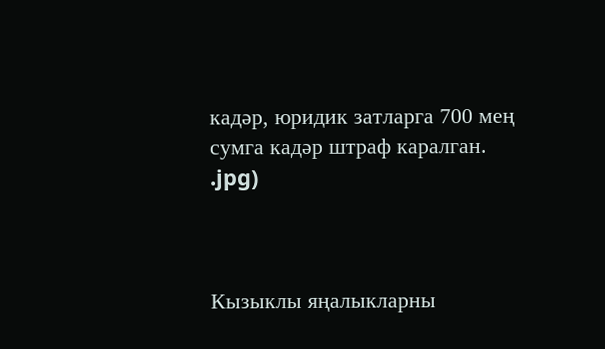кадәр, юридик затларга 700 мең сумга кадәр штраф каралган.
.jpg)



Кызыклы яңалыкларны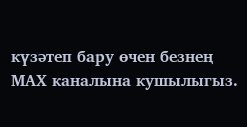күзәтеп бару өчен безнең МАХ каналына кушылыгыз.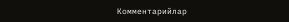Комментарийлар